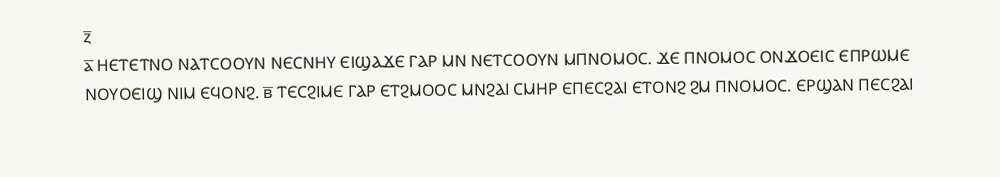ⲍ̅
ⲁ̅ ⲎⲈⲦⲈⲦⲚⲞ ⲚⲀⲦⲤⲞⲞⲨⲚ ⲚⲈⲤⲚⲎⲨ ⲈⲒϢⲀϪⲈ ⲄⲀⲢ ⲘⲚ ⲚⲈⲦⲤⲞⲞⲨⲚ ⲘⲠⲚⲞⲘⲞⲤ. ϪⲈ ⲠⲚⲞⲘⲞⲤ ⲞⲚϪⲞⲈⲒⲤ ⲈⲠⲢⲰⲘⲈ ⲚⲞⲨⲞⲈⲒϢ ⲚⲒⲘ ⲈϤⲞⲚϨ. ⲃ̅ ⲦⲈⲤϨⲒⲘⲈ ⲄⲀⲢ ⲈⲦϨⲘⲞⲞⲤ ⲘⲚϨⲀⲒ ⲤⲘⲎⲢ ⲈⲠⲈⲤϨⲀⲒ ⲈⲦⲞⲚϨ ϨⲘ ⲠⲚⲞⲘⲞⲤ. ⲈⲢϢⲀⲚ ⲠⲈⲤϨⲀⲒ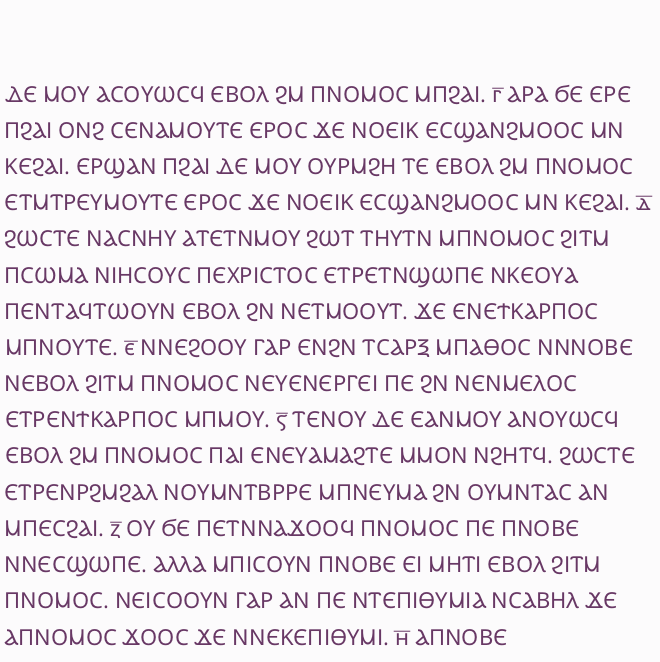ⲆⲈ ⲘⲞⲨ ⲀⲤⲞⲨⲰⲤϤ ⲈⲂⲞⲖ ϨⲘ ⲠⲚⲞⲘⲞⲤ ⲘⲠϨⲀⲒ. ⲅ̅ ⲀⲢⲀ ϬⲈ ⲈⲢⲈ ⲠϨⲀⲒ ⲞⲚϨ ⲤⲈⲚⲀⲘⲞⲨⲦⲈ ⲈⲢⲞⲤ ϪⲈ ⲚⲞⲈⲒⲔ ⲈⲤϢⲀⲚϨⲘⲞⲞⲤ ⲘⲚ ⲔⲈϨⲀⲒ. ⲈⲢϢⲀⲚ ⲠϨⲀⲒ ⲆⲈ ⲘⲞⲨ ⲞⲨⲢⲘϨⲎ ⲦⲈ ⲈⲂⲞⲖ ϨⲘ ⲠⲚⲞⲘⲞⲤ ⲈⲦⲘⲦⲢⲈⲨⲘⲞⲨⲦⲈ ⲈⲢⲞⲤ ϪⲈ ⲚⲞⲈⲒⲔ ⲈⲤϢⲀⲚϨⲘⲞⲞⲤ ⲘⲚ ⲔⲈϨⲀⲒ. ⲇ̅ ϨⲰⲤⲦⲈ ⲚⲀⲤⲚⲎⲨ ⲀⲦⲈⲦⲚⲘⲞⲨ ϨⲰⲦ ⲦⲎⲨⲦⲚ ⲘⲠⲚⲞⲘⲞⲤ ϨⲒⲦⲘ ⲠⲤⲰⲘⲀ ⲚⲒⲎⲤⲞⲨⲤ ⲠⲈⲬⲢⲒⲤⲦⲞⲤ ⲈⲦⲢⲈⲦⲚϢⲰⲠⲈ ⲚⲔⲈⲞⲨⲀ ⲠⲈⲚⲦⲀϤⲦⲰⲞⲨⲚ ⲈⲂⲞⲖ ϨⲚ ⲚⲈⲦⲘⲞⲞⲨⲦ. ϪⲈ ⲈⲚⲈϮⲔⲀⲢⲠⲞⲤ ⲘⲠⲚⲞⲨⲦⲈ. ⲉ̅ ⲚⲚⲈϨⲞⲞⲨ ⲄⲀⲢ ⲈⲚϨⲚ ⲦⲤⲀⲢⲜ ⲘⲠⲀⲐⲞⲤ ⲚⲚⲚⲞⲂⲈ ⲚⲈⲂⲞⲖ ϨⲒⲦⲘ ⲠⲚⲞⲘⲞⲤ ⲚⲈⲨⲈⲚⲈⲢⲄⲈⲒ ⲠⲈ ϨⲚ ⲚⲈⲚⲘⲈⲖⲞⲤ ⲈⲦⲢⲈⲚϮⲔⲀⲢⲠⲞⲤ ⲘⲠⲘⲞⲨ. ⲋ̅ ⲦⲈⲚⲞⲨ ⲆⲈ ⲈⲀⲚⲘⲞⲨ ⲀⲚⲞⲨⲰⲤϤ ⲈⲂⲞⲖ ϨⲘ ⲠⲚⲞⲘⲞⲤ ⲠⲀⲒ ⲈⲚⲈⲨⲀⲘⲀϨⲦⲈ ⲘⲘⲞⲚ ⲚϨⲎⲦϤ. ϨⲰⲤⲦⲈ ⲈⲦⲢⲈⲚⲢϨⲘϨⲀⲖ ⲚⲞⲨⲘⲚⲦⲂⲢⲢⲈ ⲘⲠⲚⲈⲨⲘⲀ ϨⲚ ⲞⲨⲘⲚⲦⲀⲤ ⲀⲚ ⲘⲠⲈⲤϨⲀⲒ. ⲍ̅ ⲞⲨ ϬⲈ ⲠⲈⲦⲚⲚⲀϪⲞⲞϤ ⲠⲚⲞⲘⲞⲤ ⲠⲈ ⲠⲚⲞⲂⲈ ⲚⲚⲈⲤϢⲰⲠⲈ. ⲀⲖⲖⲀ ⲘⲠⲒⲤⲞⲨⲚ ⲠⲚⲞⲂⲈ ⲈⲒ ⲘⲎⲦⲒ ⲈⲂⲞⲖ ϨⲒⲦⲘ ⲠⲚⲞⲘⲞⲤ. ⲚⲈⲒⲤⲞⲞⲨⲚ ⲄⲀⲢ ⲀⲚ ⲠⲈ ⲚⲦⲈⲠⲒⲐⲨⲘⲒⲀ ⲚⲤⲀⲂⲎⲖ ϪⲈ ⲀⲠⲚⲞⲘⲞⲤ ϪⲞⲞⲤ ϪⲈ ⲚⲚⲈⲔⲈⲠⲒⲐⲨⲘⲒ. ⲏ̅ ⲀⲠⲚⲞⲂⲈ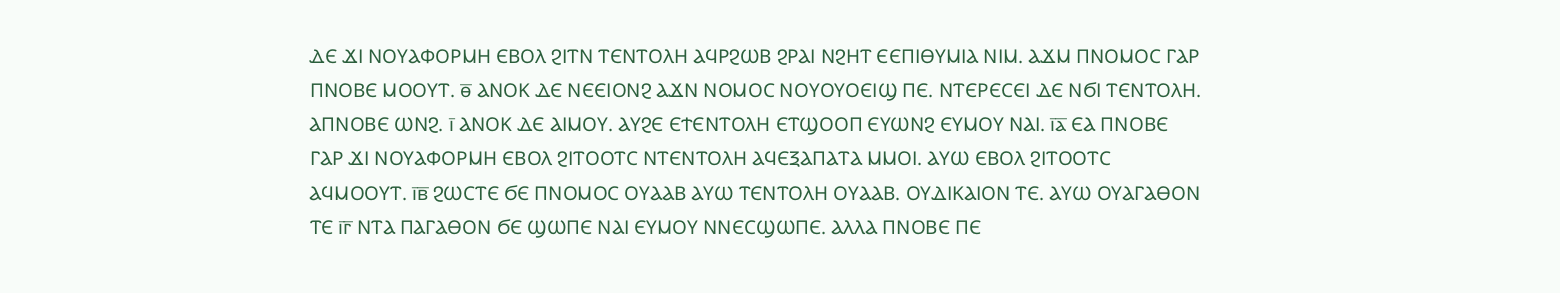ⲆⲈ ϪⲒ ⲚⲞⲨⲀⲪⲞⲢⲘⲎ ⲈⲂⲞⲖ ϨⲒⲦⲚ ⲦⲈⲚⲦⲞⲖⲎ ⲀϤⲢϨⲰⲂ ϨⲢⲀⲒ ⲚϨⲎⲦ ⲈⲈⲠⲒⲐⲨⲘⲒⲀ ⲚⲒⲘ. ⲀϪⲘ ⲠⲚⲞⲘⲞⲤ ⲄⲀⲢ ⲠⲚⲞⲂⲈ ⲘⲞⲞⲨⲦ. ⲑ̅ ⲀⲚⲞⲔ ⲆⲈ ⲚⲈⲈⲒⲞⲚϨ ⲀϪⲚ ⲚⲞⲘⲞⲤ ⲚⲞⲨⲞⲨⲞⲈⲒϢ ⲠⲈ. ⲚⲦⲈⲢⲈⲤⲈⲒ ⲆⲈ ⲚϬⲒ ⲦⲈⲚⲦⲞⲖⲎ. ⲀⲠⲚⲞⲂⲈ ⲰⲚϨ. ⲓ̅ ⲀⲚⲞⲔ ⲆⲈ ⲀⲒⲘⲞⲨ. ⲀⲨϨⲈ ⲈϮⲈⲚⲦⲞⲖⲎ ⲈⲦϢⲞⲞⲠ ⲈⲨⲰⲚϨ ⲈⲨⲘⲞⲨ ⲚⲀⲒ. ⲓ̅ⲁ̅ ⲈⲀ ⲠⲚⲞⲂⲈ ⲄⲀⲢ ϪⲒ ⲚⲞⲨⲀⲪⲞⲢⲘⲎ ⲈⲂⲞⲖ ϨⲒⲦⲞⲞⲦⲤ ⲚⲦⲈⲚⲦⲞⲖⲎ ⲀϤⲈⲜⲀⲠⲀⲦⲀ ⲘⲘⲞⲒ. ⲀⲨⲰ ⲈⲂⲞⲖ ϨⲒⲦⲞⲞⲦⲤ ⲀϤⲘⲞⲞⲨⲦ. ⲓ̅ⲃ̅ ϨⲰⲤⲦⲈ ϬⲈ ⲠⲚⲞⲘⲞⲤ ⲞⲨⲀⲀⲂ ⲀⲨⲰ ⲦⲈⲚⲦⲞⲖⲎ ⲞⲨⲀⲀⲂ. ⲞⲨⲆⲒⲔⲀⲒⲞⲚ ⲦⲈ. ⲀⲨⲰ ⲞⲨⲀⲄⲀⲐⲞⲚ ⲦⲈ ⲓ̅ⲅ̅ ⲚⲦⲀ ⲠⲀⲄⲀⲐⲞⲚ ϬⲈ ϢⲰⲠⲈ ⲚⲀⲒ ⲈⲨⲘⲞⲨ ⲚⲚⲈⲤϢⲰⲠⲈ. ⲀⲖⲖⲀ ⲠⲚⲞⲂⲈ ⲠⲈ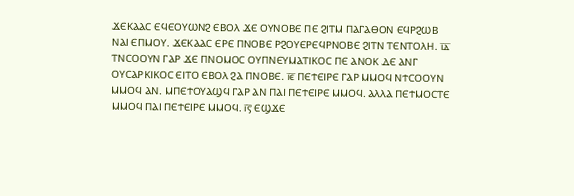ϪⲈⲔⲀⲀⲤ ⲈϤⲈⲞⲨⲰⲚϨ ⲈⲂⲞⲖ ϪⲈ ⲞⲨⲚⲞⲂⲈ ⲠⲈ ϨⲒⲦⲘ ⲠⲀⲄⲀⲐⲞⲚ ⲈϤⲢϨⲰⲂ ⲚⲀⲒ ⲈⲠⲘⲞⲨ. ϪⲈⲔⲀⲀⲤ ⲈⲢⲈ ⲠⲚⲞⲂⲈ ⲢϨⲞⲨⲈⲢⲈϤⲢⲚⲞⲂⲈ ϨⲒⲦⲚ ⲦⲈⲚⲦⲞⲖⲎ. ⲓ̅ⲇ̅ ⲦⲚⲤⲞⲞⲨⲚ ⲄⲀⲢ ϪⲈ ⲠⲚⲞⲘⲞⲤ ⲞⲨⲠⲚⲈⲨⲘⲀⲦⲒⲔⲞⲤ ⲠⲈ ⲀⲚⲞⲔ ⲆⲈ ⲀⲚⲄ ⲞⲨⲤⲀⲢⲔⲒⲔⲞⲤ ⲈⲒⲦⲞ ⲈⲂⲞⲖ ϨⲀ ⲠⲚⲞⲂⲈ. ⲓ̅ⲉ̅ ⲠⲈϮⲈⲒⲢⲈ ⲄⲀⲢ ⲘⲘⲞϤ ⲚϮⲤⲞⲞⲨⲚ ⲘⲘⲞϤ ⲀⲚ. ⲘⲠⲈϮⲞⲨⲀϢϤ ⲄⲀⲢ ⲀⲚ ⲠⲀⲒ ⲠⲈϮⲈⲒⲢⲈ ⲘⲘⲞϤ. ⲀⲖⲖⲀ ⲠⲈϮⲘⲞⲤⲦⲈ ⲘⲘⲞϤ ⲠⲀⲒ ⲠⲈϮⲈⲒⲢⲈ ⲘⲘⲞϤ. ⲓ̅ⲋ̅ ⲈϢϪⲈ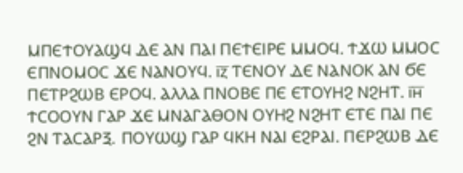ⲘⲠⲈϮⲞⲨⲀϢϤ ⲆⲈ ⲀⲚ ⲠⲀⲒ ⲠⲈϮⲈⲒⲢⲈ ⲘⲘⲞϤ. ϮϪⲰ ⲘⲘⲞⲤ ⲈⲠⲚⲞⲘⲞⲤ ϪⲈ ⲚⲀⲚⲞⲨϤ. ⲓ̅ⲍ̅ ⲦⲈⲚⲞⲨ ⲆⲈ ⲚⲀⲚⲞⲔ ⲀⲚ ϬⲈ ⲠⲈⲦⲢϨⲰⲂ ⲈⲢⲞϤ. ⲀⲖⲖⲀ ⲠⲚⲞⲂⲈ ⲠⲈ ⲈⲦⲞⲨⲎϨ ⲚϨⲎⲦ. ⲓ̅ⲏ̅ ϮⲤⲞⲞⲨⲚ ⲄⲀⲢ ϪⲈ ⲘⲚⲀⲄⲀⲐⲞⲚ ⲞⲨⲎϨ ⲚϨⲎⲦ ⲈⲦⲈ ⲠⲀⲒ ⲠⲈ ϨⲚ ⲦⲀⲤⲀⲢⲜ. ⲠⲞⲨⲰϢ ⲄⲀⲢ ϤⲔⲎ ⲚⲀⲒ ⲈϨⲢⲀⲒ. ⲠⲈⲢϨⲰⲂ ⲆⲈ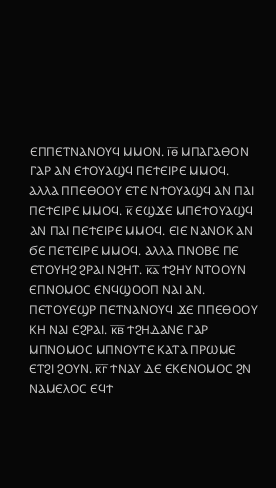ⲈⲠⲠⲈⲦⲚⲀⲚⲞⲨϤ ⲘⲘⲞⲚ. ⲓ̅ⲑ̅ ⲘⲠⲀⲄⲀⲐⲞⲚ ⲄⲀⲢ ⲀⲚ ⲈϮⲞⲨⲀϢϤ ⲠⲈϮⲈⲒⲢⲈ ⲘⲘⲞϤ. ⲀⲖⲖⲀ ⲠⲠⲈⲐⲞⲞⲨ ⲈⲦⲈ ⲚϮⲞⲨⲀϢϤ ⲀⲚ ⲠⲀⲒ ⲠⲈϮⲈⲒⲢⲈ ⲘⲘⲞϤ. ⲕ̅ ⲈϢϪⲈ ⲘⲠⲈϮⲞⲨⲀϢϤ ⲀⲚ ⲠⲀⲒ ⲠⲈϮⲈⲒⲢⲈ ⲘⲘⲞϤ. ⲈⲒⲈ ⲚⲀⲚⲞⲔ ⲀⲚ ϬⲈ ⲠⲈⲦⲈⲒⲢⲈ ⲘⲘⲞϤ. ⲀⲖⲖⲀ ⲠⲚⲞⲂⲈ ⲠⲈ ⲈⲦⲞⲨⲎϨ ϨⲢⲀⲒ ⲚϨⲎⲦ. ⲕ̅ⲁ̅ ϮϨⲎⲨ ⲚⲦⲞⲞⲨⲚ ⲈⲠⲚⲞⲘⲞⲤ ⲈⲚϤϢⲞⲞⲠ ⲚⲀⲒ ⲀⲚ. ⲠⲈⲦⲞⲨⲈϢⲢ ⲠⲈⲦⲚⲀⲚⲞⲨϤ ϪⲈ ⲠⲠⲈⲐⲞⲞⲨ ⲔⲎ ⲚⲀⲒ ⲈϨⲢⲀⲒ. ⲕ̅ⲃ̅ ϮϨⲎⲆⲀⲚⲈ ⲄⲀⲢ ⲘⲠⲚⲞⲘⲞⲤ ⲘⲠⲚⲞⲨⲦⲈ ⲔⲀⲦⲀ ⲠⲢⲰⲘⲈ ⲈⲦϨⲒ ϨⲞⲨⲚ. ⲕ̅ⲅ̅ ϮⲚⲀⲨ ⲆⲈ ⲈⲔⲈⲚⲞⲘⲞⲤ ϨⲚ ⲚⲀⲘⲈⲖⲞⲤ ⲈϤϮ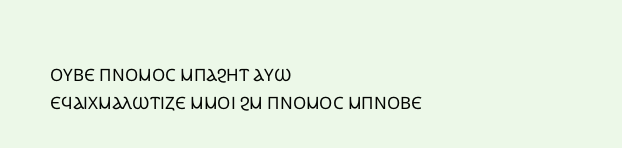ⲞⲨⲂⲈ ⲠⲚⲞⲘⲞⲤ ⲘⲠⲀϨⲎⲦ ⲀⲨⲰ ⲈϤⲀⲒⲬⲘⲀⲖⲰⲦⲒⲌⲈ ⲘⲘⲞⲒ ϨⲘ ⲠⲚⲞⲘⲞⲤ ⲘⲠⲚⲞⲂⲈ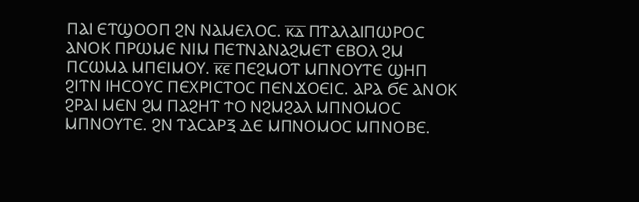ⲠⲀⲒ ⲈⲦϢⲞⲞⲠ ϨⲚ ⲚⲀⲘⲈⲖⲞⲤ. ⲕ̅ⲇ̅ ⲠⲦⲀⲖⲀⲒⲠⲰⲢⲞⲤ ⲀⲚⲞⲔ ⲠⲢⲰⲘⲈ ⲚⲒⲘ ⲠⲈⲦⲚⲀⲚⲀϨⲘⲈⲦ ⲈⲂⲞⲖ ϨⲘ ⲠⲤⲰⲘⲀ ⲘⲠⲈⲒⲘⲞⲨ. ⲕ̅ⲉ̅ ⲠⲈϨⲘⲞⲦ ⲘⲠⲚⲞⲨⲦⲈ ϢⲎⲠ ϨⲒⲦⲚ ⲒⲎⲤⲞⲨⲤ ⲠⲈⲬⲢⲒⲤⲦⲞⲤ ⲠⲈⲚϪⲞⲈⲒⲤ. ⲀⲢⲀ ϬⲈ ⲀⲚⲞⲔ ϨⲢⲀⲒ ⲘⲈⲚ ϨⲘ ⲠⲀϨⲎⲦ ϮⲞ ⲚϨⲘϨⲀⲖ ⲘⲠⲚⲞⲘⲞⲤ ⲘⲠⲚⲞⲨⲦⲈ. ϨⲚ ⲦⲀⲤⲀⲢⲜ ⲆⲈ ⲘⲠⲚⲞⲘⲞⲤ ⲘⲠⲚⲞⲂⲈ.